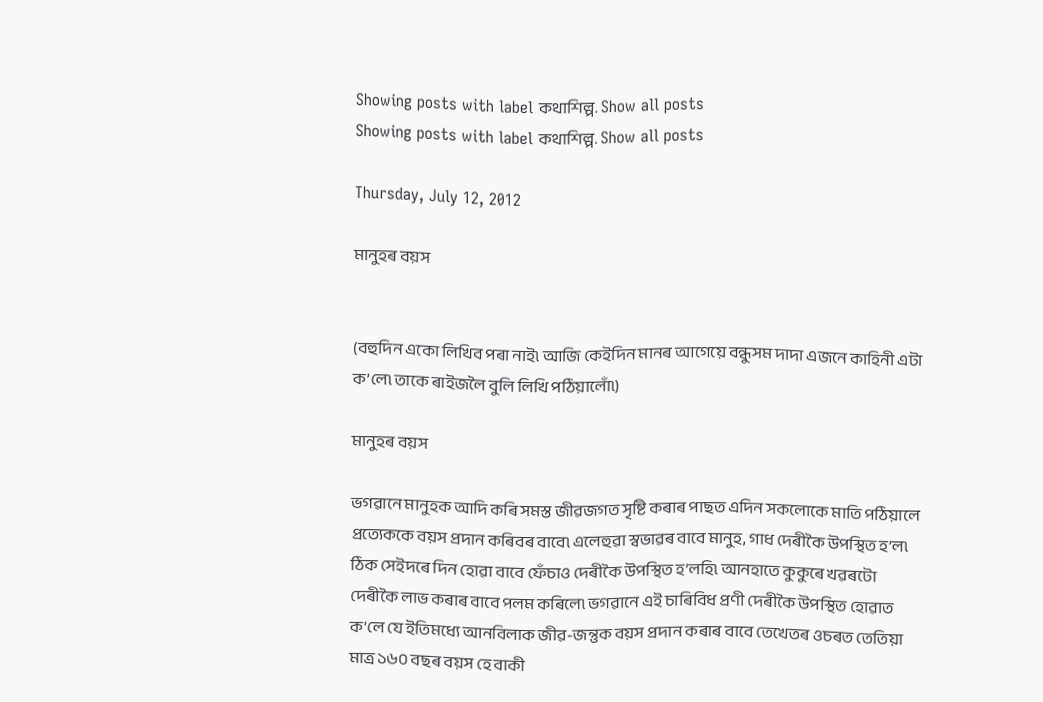Showing posts with label কথাশিল্প. Show all posts
Showing posts with label কথাশিল্প. Show all posts

Thursday, July 12, 2012

মানুহৰ বয়স


(বহুদিন একো লিখিব পৰা নাই৷ আজি কেইদিন মানৰ আগেয়ে বন্ধুসম দাদা এজনে কাহিনী এটা ক’লে৷ তাকে ৰাইজলৈ বুলি লিখি পঠিয়ালোঁ৷)

মানুহৰ বয়স

ভগৱানে মানুহক আদি কৰি সমস্ত জীৱজগত সৃষ্টি কৰাৰ পাছত এদিন সকলোকে মাতি পঠিয়ালে প্ৰত্যেককে বয়স প্ৰদান কৰিবৰ বাবে৷ এলেহুৱা স্বভাৱৰ বাবে মানুহ, গাধ দেৰীকৈ উপস্থিত হ’ল৷ ঠিক সেইদৰে দিন হোৱা বাবে ফেঁচাও দেৰীকৈ উপস্থিত হ’লহি৷ আনহাতে কুকুৰে খৱৰটো দেৰীকৈ লাভ কৰাৰ বাবে পলম কৰিলে৷ ভগৱানে এই চাৰিবিধ প্ৰণী দেৰীকৈ উপস্থিত হোৱাত ক’লে যে ইতিমধ্যে আনবিলাক জীৱ-জন্তুক বয়স প্ৰদান কৰাৰ বাবে তেখেতৰ ওচৰত তেতিয়া মাত্ৰ ১৬০ বছৰ বয়স হে বাকী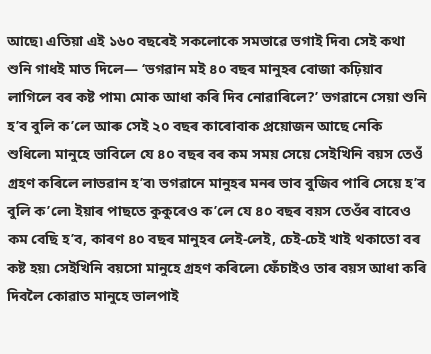আছে৷ এতিয়া এই ১৬০ বছৰেই সকলোকে সমভাৱে ভগাই দিব৷ সেই কথা শুনি গাধই মাত দিলে— ‘ভগৱান মই ৪০ বছৰ মানুহৰ বোজা কঢ়িয়াব লাগিলে বৰ কষ্ট পাম৷ মোক আধা কৰি দিব নোৱাৰিলে?’ ভগৱানে সেয়া শুনি হ’ব বুলি ক’লে আৰু সেই ২০ বছৰ কাৰোবাক প্ৰয়োজন আছে নেকি শুধিলে৷ মানুহে ভাবিলে যে ৪০ বছৰ বৰ কম সময় সেয়ে সেইখিনি বয়স তেওঁ গ্ৰহণ কৰিলে লাভৱান হ’ব৷ ভগৱানে মানুহৰ মনৰ ভাব বুজিব পাৰি সেয়ে হ’ব বুলি ক’লে৷ ইয়াৰ পাছতে কুকুৰেও ক’লে যে ৪০ বছৰ বয়স তেওঁৰ বাবেও কম বেছি হ’ব, কাৰণ ৪০ বছৰ মানুহৰ লেই-লেই, চেই-চেই খাই থকাতো বৰ কষ্ট হয়৷ সেইখিনি বয়সো মানুহে গ্ৰহণ কৰিলে৷ ফেঁচাইও তাৰ বয়স আধা কৰি দিবলৈ কোৱাত মানুহে ভালপাই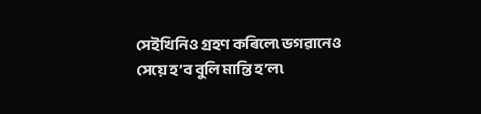সেইখিনিও গ্ৰহণ কৰিলে৷ ভগৱানেও সেয়ে হ’ব বুলি মান্তি হ’ল৷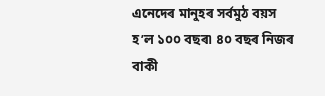এনেদেৰ মানুহৰ সৰ্বমুঠ বয়স হ’ল ১০০ বছৰ৷ ৪০ বছৰ নিজৰ বাকী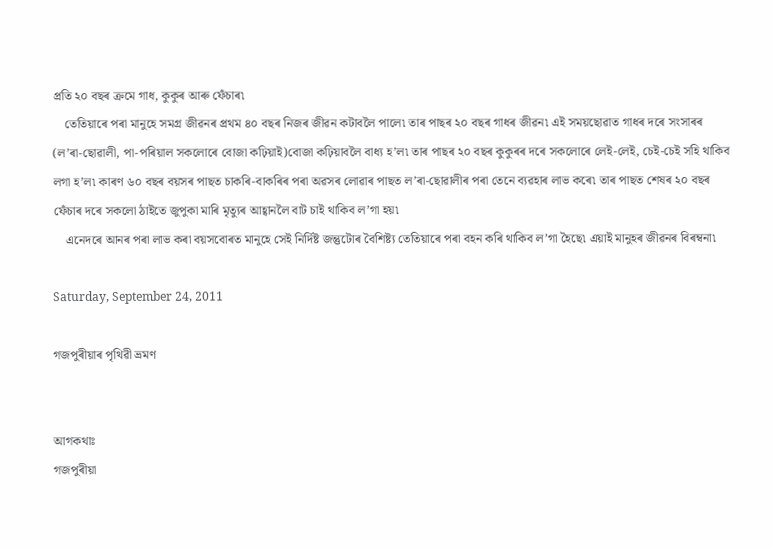প্ৰতি ২০ বছৰ ক্ৰমে গাধ, কুকুৰ আৰু ফেঁচাৰ৷
    তেতিয়াৰে পৰা মানুহে সমগ্ৰ জীৱনৰ প্ৰথম ৪০ বছৰ নিজৰ জীৱন কটাবলৈ পালে৷ তাৰ পাছৰ ২০ বছৰ গাধৰ জীৱন৷ এই সময়ছোৱাত গাধৰ দৰে সংসাৰৰ (ল’ৰা-ছোৱালী, পা-পৰিয়াল সকলোৰে বোজা কঢ়িয়াই)বোজা কঢ়িয়াবলৈ বাধ্য হ’ল৷ তাৰ পাছৰ ২০ বছৰ কুকুৰৰ দৰে সকলোৰে লেই-লেই, চেই-চেই সহি থাকিব লগা হ’ল৷ কাৰণ ৬০ বছৰ বয়সৰ পাছত চাকৰি-বাকৰিৰ পৰা অৱসৰ লোৱাৰ পাছত ল’ৰা-ছোৱালীৰ পৰা তেনে ব্যৱহাৰ লাভ কৰে৷ তাৰ পাছত শেষৰ ২০ বছৰ ফেঁচাৰ দৰে সকলো ঠাইতে জুপুকা মাৰি মৃত্যুৰ আহ্বানলৈ বাট চাই থাকিব ল’গা হয়৷
    এনেদৰে আনৰ পৰা লাভ কৰা বয়সবোৰত মানুহে সেই নিৰ্দিষ্ট জন্তুটোৰ বৈশিষ্ট্য তেতিয়াৰে পৰা বহন কৰি থাকিব ল’গা হৈছে৷ এয়াই মানুহৰ জীৱনৰ বিৰম্বনা৷

Saturday, September 24, 2011

গজপুৰীয়াৰ পৃথিৱী ভ্ৰমণ


আগকথাঃ
গজপুৰীয়া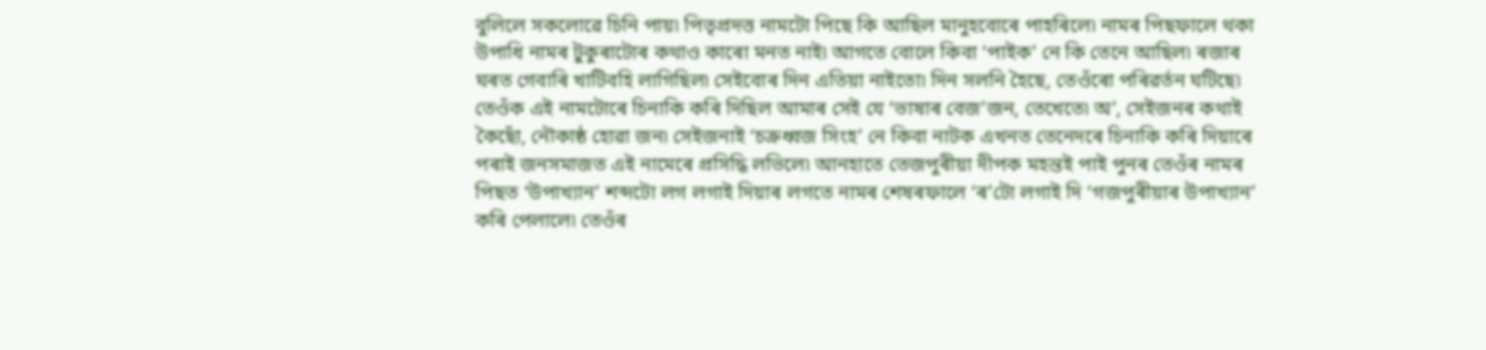বুলিলে সকলোৱে চিনি পায়৷ পিতৃপ্ৰদত্ত নামটো পিছে কি আছিল মানুহবোৰে পাহৰিলে৷ নামৰ পিছফালে থকা উপাধি নামৰ টুকুৰাটোৰ কথাও কাৰো মনত নাই৷ আগতে বোলে কিবা ‘পাইক’ নে কি তেনে আছিল৷ ৰজাৰ ঘৰত গেবাৰি খাটিবহি লাগিছিল৷ সেইবোৰ দিন এতিয়া নাইতো৷ দিন সলনি হৈছে, তেওঁৰো পৰিৱৰ্তন ঘটিছে৷ তেওঁক এই নামটোৰে চিনাকি কৰি দিছিল আমাৰ সেই যে ‘ভাষাৰ বেজ’জন, তেখেতে৷ অ’, সেইজনৰ কথাই কৈছোঁ, নৌকাষ্ঠ হোৱা জন৷ সেইজনাই ‘চক্ৰধ্বজ সিংহ’ নে কিবা নাটক এখনত তেনেদৰে চিনাকি কৰি দিয়াৰে পৰাই জনসমাজত এই নামেৰে প্ৰসিদ্ধি লভিলে৷ আনহাতে তেজপুৰীয়া দীপক মহন্তই পাই পুনৰ তেওঁৰ নামৰ পিছত ‘উপাখ্যান’ শব্দটো লগ লগাই দিয়াৰ লগতে নামৰ শেষৰফালে ‘ৰ’টো লগাই দি ‘গজপুৰীয়াৰ উপাখ্যান’ কৰি পেলালে৷ তেওঁৰ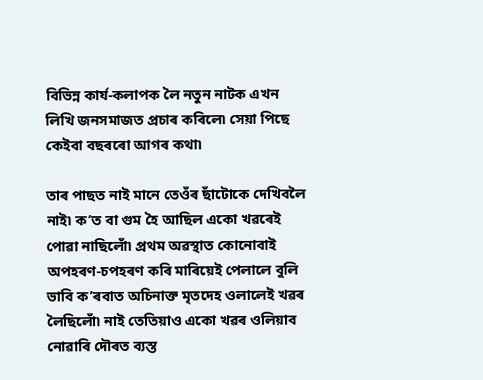বিভিন্ন কাৰ্য-কলাপক লৈ নতুন নাটক এখন লিখি জনসমাজত প্ৰচাৰ কৰিলে৷ সেয়া পিছে কেইবা বছৰৰো আগৰ কথা৷

তাৰ পাছত নাই মানে তেওঁৰ ছাঁটোকে দেখিবলৈ নাই৷ ক’ত বা গুম হৈ আছিল একো খৱৰেই পোৱা নাছিলোঁ৷ প্ৰথম অৱস্থাত কোনোবাই অপহৰণ-চপহৰণ কৰি মাৰিয়েই পেলালে বুলি ভাবি ক’ৰবাত অচিনাক্ত মৃতদেহ ওলালেই খৱৰ লৈছিলোঁ৷ নাই তেতিয়াও একো খৱৰ ওলিয়াব নোৱাৰি দৌৰত ব্যস্ত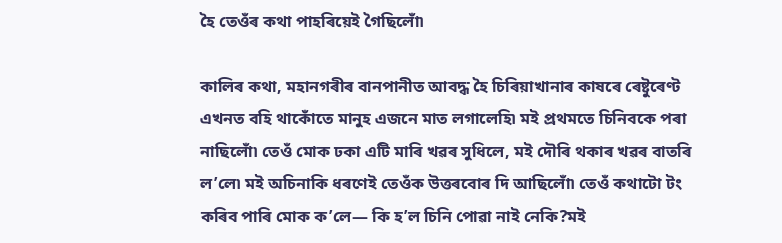হৈ তেওঁৰ কথা পাহৰিয়েই গৈছিলোঁ৷

কালিৰ কথা, মহানগৰীৰ বানপানীত আবদ্ধ হৈ চিৰিয়াখানাৰ কাষৰে ৰেষ্টুৰেণ্ট এখনত বহি থাকোঁতে মানুহ এজনে মাত লগালেহি৷ মই প্ৰথমতে চিনিবকে পৰা নাছিলোঁ৷ তেওঁ মোক ঢকা এটি মাৰি খৱৰ সুধিলে, মই দৌৰি থকাৰ খৱৰ বাতৰি ল’লে৷ মই অচিনাকি ধৰণেই তেওঁক উত্তৰবোৰ দি আছিলোঁ৷ তেওঁ কথাটো টং কৰিব পাৰি মোক ক’লে— কি হ’ল চিনি পোৱা নাই নেকি?মই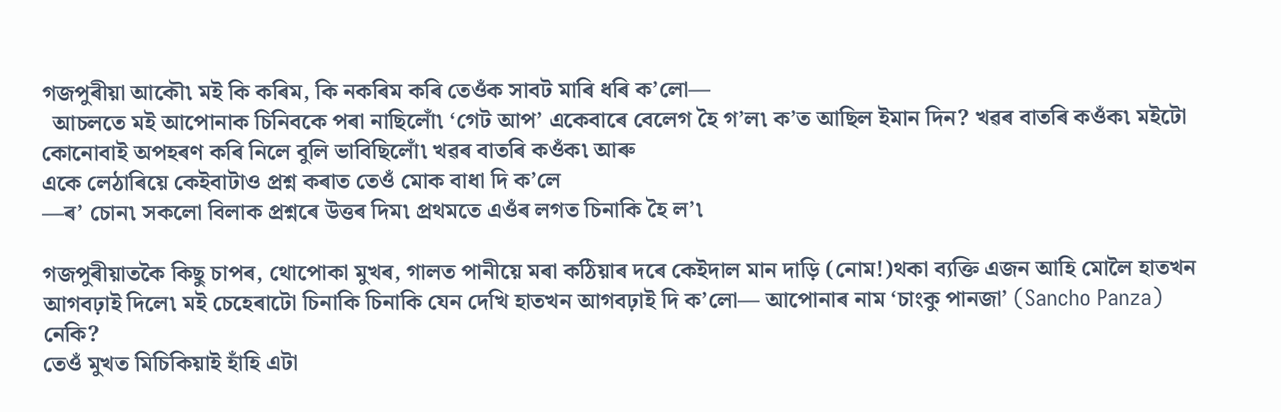গজপুৰীয়া আকৌ৷ মই কি কৰিম, কি নকৰিম কৰি তেওঁক সাবট মাৰি ধৰি ক’লো—
  আচলতে মই আপোনাক চিনিবকে পৰা নাছিলোঁ৷ ‘গেট আপ’ একেবাৰে বেলেগ হৈ গ’ল৷ ক’ত আছিল ইমান দিন? খৱৰ বাতৰি কওঁক৷ মইটো কোনোবাই অপহৰণ কৰি নিলে বুলি ভাবিছিলোঁ৷ খৱৰ বাতৰি কওঁক৷ আৰু
একে লেঠাৰিয়ে কেইবাটাও প্ৰশ্ন কৰাত তেওঁ মোক বাধা দি ক’লে
—ৰ’ চোন৷ সকলো বিলাক প্ৰশ্নৰে উত্তৰ দিম৷ প্ৰথমতে এওঁৰ লগত চিনাকি হৈ ল’৷

গজপুৰীয়াতকৈ কিছু চাপৰ, থোপোকা মুখৰ, গালত পানীয়ে মৰা কঠিয়াৰ দৰে কেইদাল মান দাড়ি (নোম!)থকা ব্যক্তি এজন আহি মোলৈ হাতখন আগবঢ়াই দিলে৷ মই চেহেৰাটো চিনাকি চিনাকি যেন দেখি হাতখন আগবঢ়াই দি ক’লো— আপোনাৰ নাম ‘চাংকু পানজা’ (Sancho Panza) নেকি?
তেওঁ মুখত মিচিকিয়াই হাঁহি এটা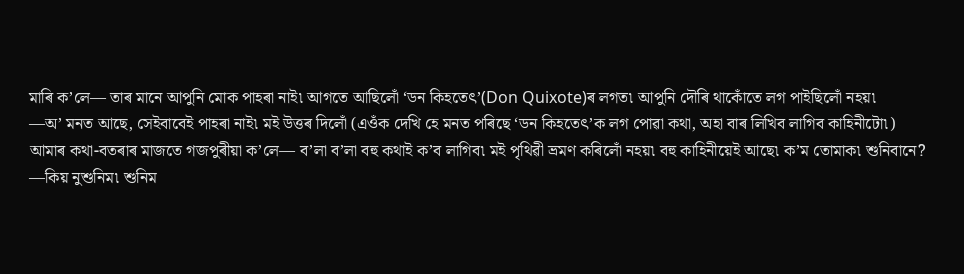মাৰি ক’লে— তাৰ মানে আপুনি মোক পাহৰা নাই৷ আগতে আছিলোঁ ‘ডন কিহতেৎ’(Don Quixote)ৰ লগত৷ আপুনি দৌৰি থাকোঁতে লগ পাইছিলোঁ নহয়৷
—অ’ মনত আছে, সেইবাবেই পাহৰা নাই৷ মই উত্তৰ দিলোঁ (এওঁক দেখি হে মনত পৰিছে ‘ডন কিহতেৎ’ক লগ পোৱা কথা, অহা বাৰ লিখিব লাগিব কাহিনীটো৷)
আমাৰ কথা-বতৰাৰ মাজতে গজপুৰীয়া ক’লে— ব’লা ব’লা বহু কথাই ক’ব লাগিব৷ মই পৃথিৱী ভ্ৰমণ কৰিলোঁ নহয়৷ বহু কাহিনীয়েই আছে৷ ক’ম তোমাক৷ শুনিবানে?
—কিয় নুশুনিম৷ শুনিম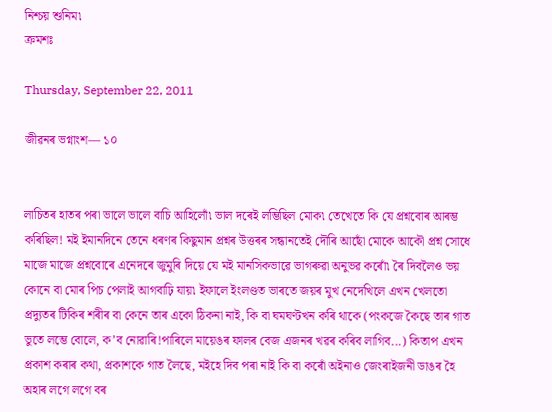নিশ্চয় শুনিম৷
ক্ৰমশঃ

Thursday, September 22, 2011

জীৱনৰ ভগ্নাংশ— ১০


লাচিতৰ হাতৰ পৰা ভালে ভালে বাচি আহিলোঁ৷ ভাল দৰেই লম্ভিছিল মোক৷ তেখেতে কি যে প্ৰশ্নবোৰ আৰম্ভ কৰিছিল! মই ইমানদিনে তেনে ধৰণৰ কিছুমান প্ৰশ্নৰ উত্তৰৰ সন্ধানতেই দৌৰি আছোঁ মোকে আকৌ প্ৰশ্ন সোধে মাজে মাজে প্ৰশ্নবোৰে এনেদৰে জুমুৰি দিয়ে যে মই মানসিকভাৱে ভাগৰুৱা অনুভৱ কৰোঁ৷ ৰৈ দিবলৈও ভয় কোনে বা মোৰ পিচ পেলাই আগবাঢ়ি যায়৷ ইফালে ইংলণ্ডত ভাৰতে জয়ৰ মুখ নেদেখিলে এখন খেলতো প্ৰদ্যুতৰ টিকিৰ শৰীৰ বা কেনে তাৰ একো ঠিকনা নাই, কি বা ঘমঘণ্টখন কৰি থাকে (পংকজে কৈছে তাৰ গাত ভুতে লম্ভে বোলে, ক’ব নোৱাৰি!পাৰিলে মায়েঙৰ ফালৰ বেজ এজনৰ খৱৰ কৰিব লাগিব...) কিতাপ এখন প্ৰকাশ কৰাৰ কথা, প্ৰকাশকে গাত লৈছে, মইহে দিব পৰা নাই কি বা কৰোঁ অইনাও জেংৰাইজনী ডাঙৰ হৈ অহাৰ লগে লগে বৰ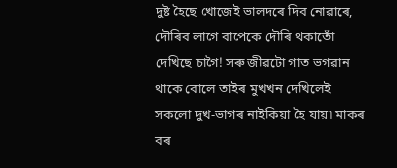দুষ্ট হৈছে খোজেই ভালদৰে দিব নোৱাৰে, দৌৰিব লাগে বাপেকে দৌৰি থকাতোঁ দেখিছে চাগৈ! সৰু জীৱটো গাত ভগৱান থাকে বোলে তাইৰ মুখখন দেখিলেই সকলো দুখ-ভাগৰ নাইকিয়া হৈ যায়৷ মাকৰ বৰ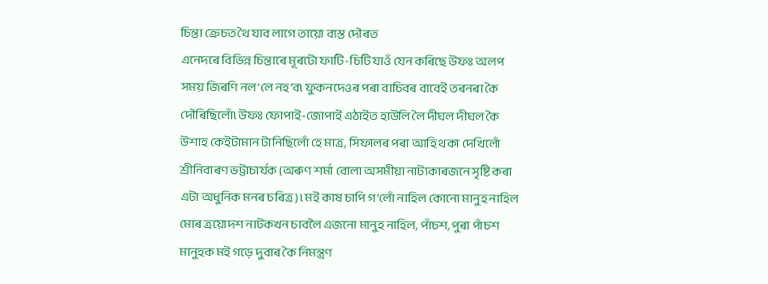চিন্তা ক্ৰেচত থৈ যাব লাগে তায়ো ব্যস্ত দৌৰত
এনেদৰে বিভিন্ন চিন্তাৰে মূৰটো ফাটি-চিটি যাওঁ যেন কৰিছে উফঃ অলপ সময় জিৰণি নল’লে নহ’ব৷ ফুকনদেওৰ পৰা বাচিবৰ বাবেই তৰনৰা কৈ দৌৰিছিলোঁ৷ উফঃ ফোপাই-জোপাই এঠাইত হাউলি লৈ দীঘল দীঘল কৈ উশাহ কেইটামান টানিছিলোঁ হে মাত্ৰ, সিফালৰ পৰা আহি থকা দেখিলোঁ শ্ৰীনিবাৰণ ভট্টাচাৰ্যক (অৰুণ শৰ্মা বোলা অসমীয়া নাট্যকাৰজনে সৃষ্টি কৰা এটা অধুনিক মনৰ চৰিত্ৰ)৷ মই কাষ চাপি গ’লোঁ নাহিল কোনো মানুহ নাহিল মোৰ ত্ৰয়োদশ নাটকখন চাবলৈ এজনো মানুহ নাহিল, পাঁচশ, পুৰা পাঁচশ মানুহক মই গড়ে দুবাৰ কৈ নিমন্ত্ৰণ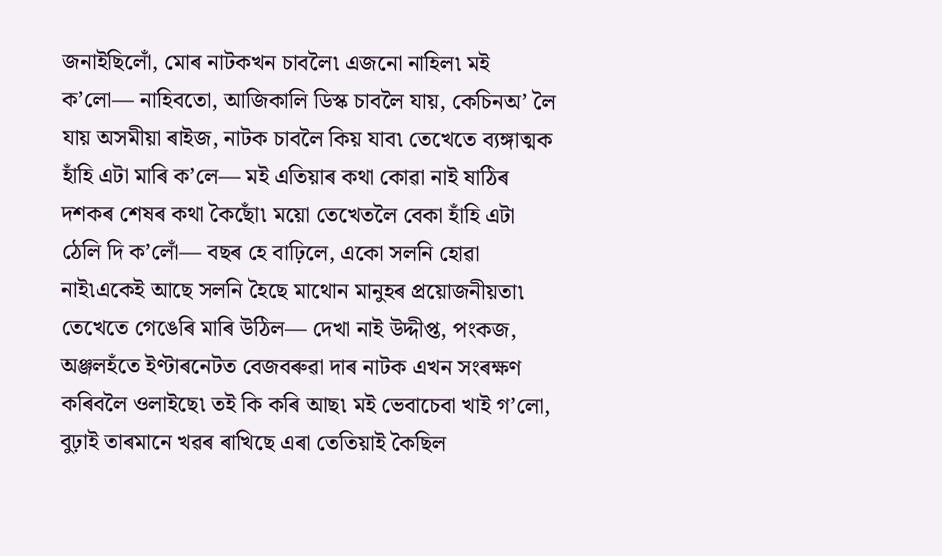জনাইছিলোঁ, মোৰ নাটকখন চাবলৈ৷ এজনো নাহিল৷ মই ক’লো— নাহিবতো, আজিকালি ডিস্ক চাবলৈ যায়, কেচিনঅ’ লৈ যায় অসমীয়া ৰাইজ, নাটক চাবলৈ কিয় যাব৷ তেখেতে ব্যঙ্গাত্মক হাঁহি এটা মাৰি ক’লে— মই এতিয়াৰ কথা কোৱা নাই ষাঠিৰ দশকৰ শেষৰ কথা কৈছোঁ৷ ময়ো তেখেতলৈ বেকা হাঁহি এটা ঠেলি দি ক’লোঁ— বছৰ হে বাঢ়িলে, একো সলনি হোৱা নাই৷একেই আছে সলনি হৈছে মাথোন মানুহৰ প্ৰয়োজনীয়তা৷ তেখেতে গেঙেৰি মাৰি উঠিল— দেখা নাই উদ্দীপ্ত, পংকজ, অঞ্জলহঁতে ইণ্টাৰনেটত বেজবৰুৱা দাৰ নাটক এখন সংৰক্ষণ কৰিবলৈ ওলাইছে৷ তই কি কৰি আছ৷ মই ভেবাচেবা খাই গ’লো, বুঢ়াই তাৰমানে খৱৰ ৰাখিছে এৰা তেতিয়াই কৈছিল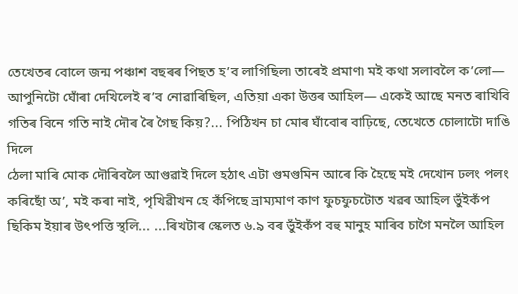তেখেতৰ বোলে জন্ম পঞ্চাশ বছৰৰ পিছত হ’ব লাগিছিল৷ তাৰেই প্ৰমাণ৷ মই কথা সলাবলৈ ক’লো— আপুনিটো ঘোঁৰা দেখিলেই ৰ’ব নোৱাৰিছিল, এতিয়া একা উত্তৰ আহিল— একেই আছে মনত ৰাখিবি গতিৰ বিনে গতি নাই দৌৰ ৰৈ গৈছ কিয়?... পিঠিখন চা মোৰ ঘাঁবোৰ বাঢ়িছে, তেখেতে চোলাটো দাঙি দিলে
ঠেলা মাৰি মোক দৌৰিবলৈ আগুৱাই দিলে হঠাৎ এটা গুমগুমিন আৰে কি হৈছে মই দেখোন ঢলং পলং কৰিছোঁ অ’, মই কৰা নাই, পৃখিৱীখন হে কঁপিছে ভ্ৰাম্যমাণ কাণ ফুচফুচটোত খৱৰ আহিল ভুঁইকঁপ ছিকিম ইয়াৰ উৎপত্তি স্থলি... ...ৰিখটাৰ স্কেলত ৬.৯ বৰ ভুঁইকঁপ বহু মানুহ মাৰিব চাগৈ মনলৈ আহিল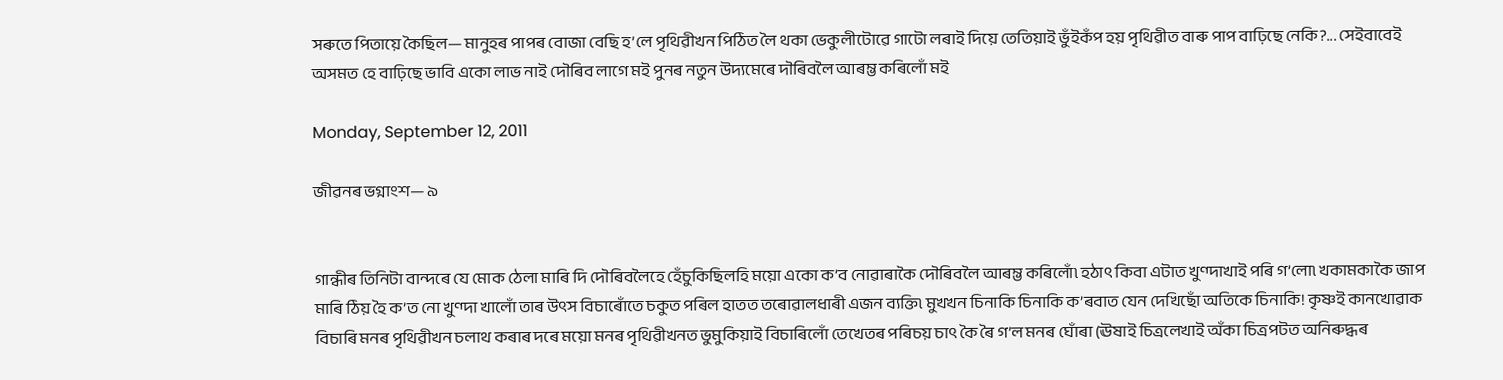সৰুতে পিতায়ে কৈছিল— মানুহৰ পাপৰ বোজা বেছি হ’লে পৃথিৱীখন পিঠিত লৈ থকা ভেকুলীটোৱে গাটো লৰাই দিয়ে তেতিয়াই ভুঁইকঁপ হয় পৃথিৱীত বাৰু পাপ বাঢ়িছে নেকি?... সেইবাবেই অসমত হে বাঢ়িছে ভাবি একো লাভ নাই দৌৰিব লাগে মই পুনৰ নতুন উদ্যমেৰে দৗৰিবলৈ আৰম্ভ কৰিলোঁ মই

Monday, September 12, 2011

জীৱনৰ ভগ্নাংশ— ৯


গান্ধীৰ তিনিটা বান্দৰে যে মোক ঠেলা মাৰি দি দৌৰিবলৈহে হেঁচুকিছিলহি ময়ো একো ক’ব নোৱাৰাকৈ দৌৰিবলৈ আৰম্ভ কৰিলোঁ৷ হঠাৎ কিবা এটাত খুণ্দাখাই পৰি গ’লো৷ খকামকাকৈ জাপ মাৰি ঠিয় হৈ ক’ত নো খুণ্দা খালোঁ তাৰ উৎস বিচাৰোঁতে চকুত পৰিল হাতত তৰোৱালধাৰী এজন ব্যক্তি৷ মুখখন চিনাকি চিনাকি ক’ৰবাত যেন দেখিছোঁ অতিকে চিনাকি! কৃষ্ণই কানখোৱাক বিচাৰি মনৰ পৃথিৱীখন চলাথ কৰাৰ দৰে ময়ো মনৰ পৃথিৱীখনত ভুমুকিয়াই বিচাৰিলোঁ তেখেতৰ পৰিচয় চাৎ কৈ ৰৈ গ’ল মনৰ ঘোঁৰা (ঊষাই চিত্ৰলেখাই অঁকা চিত্ৰপটত অনিৰুদ্ধৰ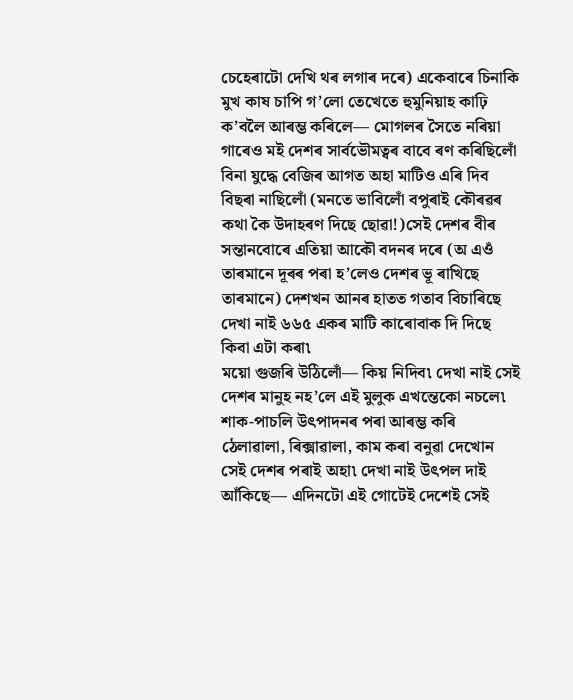চেহেৰাটো দেখি থৰ লগাৰ দৰে) একেবাৰে চিনাকি মুখ কাষ চাপি গ’লো তেখেতে হুমুনিয়াহ কাঢ়ি ক’বলৈ আৰম্ভ কৰিলে— মোগলৰ সৈতে নৰিয়া গাৰেও মই দেশৰ সাৰ্বভৌমত্বৰ বাবে ৰণ কৰিছিলোঁ বিনা যুদ্ধে বেজিৰ আগত অহা মাটিও এৰি দিব বিছৰা নাছিলোঁ (মনতে ভাবিলোঁ বপুৰাই কৌৰৱৰ কথা কৈ উদাহৰণ দিছে ছোৱা!)সেই দেশৰ বীৰ সন্তানবোৰে এতিয়া আকৌ বদনৰ দৰে (অ এওঁ তাৰমানে দূৰৰ পৰা হ’লেও দেশৰ ভূ ৰাখিছে তাৰমানে) দেশখন আনৰ হাতত গতাব বিচাৰিছে দেখা নাই ৬৬৫ একৰ মাটি কাৰোবাক দি দিছে কিবা এটা কৰা৷
ময়ো গুজৰি উঠিলোঁ— কিয় নিদিব৷ দেখা নাই সেই দেশৰ মানুহ নহ’লে এই মুলুক এখন্তেকো নচলে৷ শাক-পাচলি উৎপাদনৰ পৰা আৰম্ভ কৰি ঠেলাৱালা, ৰিক্সাৱালা, কাম কৰা বনুৱা দেখোন সেই দেশৰ পৰাই অহা৷ দেখা নাই উৎপল দাই আঁকিছে— এদিনটো এই গোটেই দেশেই সেই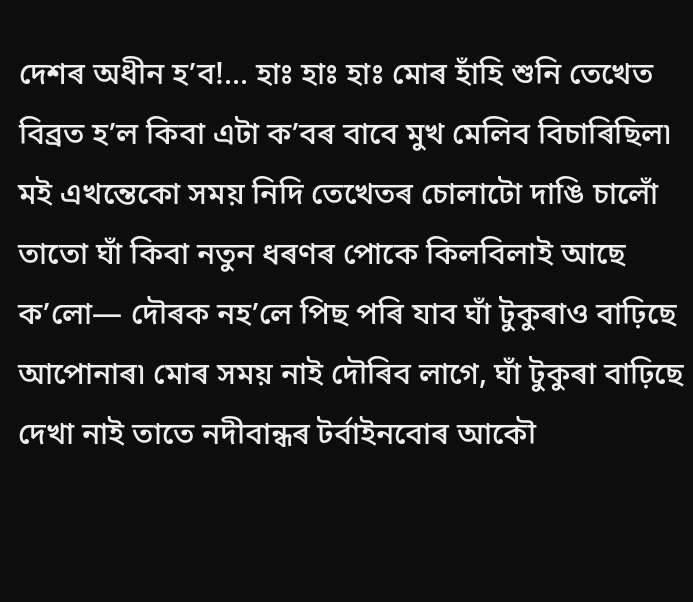দেশৰ অধীন হ’ব!... হাঃ হাঃ হাঃ মোৰ হাঁহি শুনি তেখেত বিব্ৰত হ’ল কিবা এটা ক’বৰ বাবে মুখ মেলিব বিচাৰিছিল৷ মই এখন্তেকো সময় নিদি তেখেতৰ চোলাটো দাঙি চালোঁ তাতো ঘাঁ কিবা নতুন ধৰণৰ পোকে কিলবিলাই আছে ক’লো— দৌৰক নহ’লে পিছ পৰি যাব ঘাঁ টুকুৰাও বাঢ়িছে আপোনাৰ৷ মোৰ সময় নাই দৌৰিব লাগে, ঘাঁ টুকুৰা বাঢ়িছে দেখা নাই তাতে নদীবান্ধৰ টৰ্বাইনবোৰ আকৌ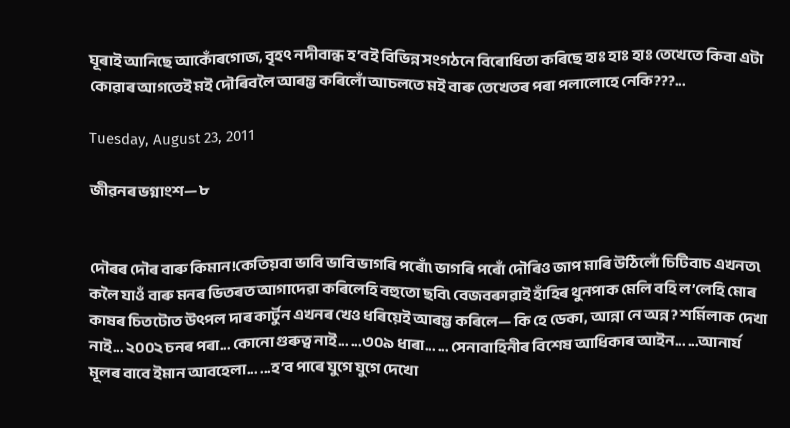ঘূৰাই আনিছে আকোঁৰগোজ, বৃহৎ নদীবান্ধ হ’বই বিভিন্ন সংগঠনে বিৰোধিতা কৰিছে হাঃ হাঃ হাঃ তেখেতে কিবা এটা কোৱাৰ আগতেই মই দৌৰিবলৈ আৰম্ভ কৰিলোঁ আচলতে মই বাৰু তেখেতৰ পৰা পলালোহে নেকি???...

Tuesday, August 23, 2011

জীৱনৰ ভগ্নাংশ— ৮


দৌৰৰ দৌৰ বাৰু কিমান!কেতিয়বা ভাবি ভাবি ভাগৰি পৰোঁ৷ ভাগৰি পৰোঁ দৌৰিও জাপ মাৰি উঠিলোঁ চিটিবাচ এখনত৷ কলৈ যাওঁ বাৰু মনৰ ভিতৰত আগাদেৱা কৰিলেহি বহুতো ছবি৷ বেজবৰুাৱাই হাঁহিৰ থুনপাক মেলি বহি ল’লেহি মোৰ কাষৰ চিতটোত উৎপল দাৰ কাৰ্টুন এখনৰ খেও ধৰিয়েই আৰম্ভ কৰিলে— কি হে ডেকা, আন্না নে অন্ন? শৰ্মিলাক দেখা নাই... ২০০২ চনৰ পৰা... কোনো গুৰুত্ব নাই... ...৩০৯ ধাৰা... ... সেনাবাহিনীৰ বিশেষ আধিকাৰ আইন... ...আনাৰ্য মূলৰ বাবে ইমান আবহেলা... ...হ’ব পাৰে যুগে যুগে দেখো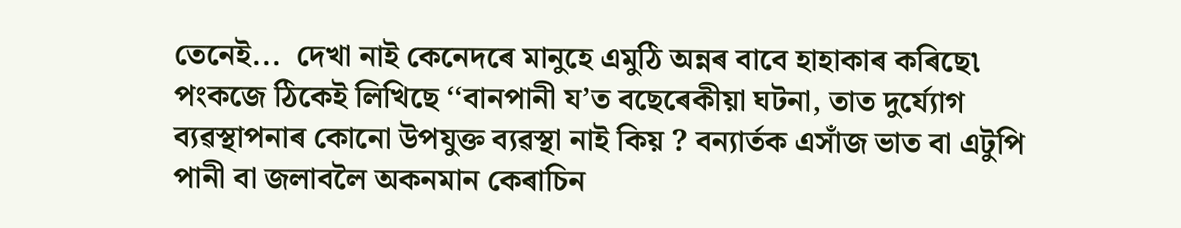তেনেই...  দেখা নাই কেনেদৰে মানুহে এমুঠি অন্নৰ বাবে হাহাকাৰ কৰিছে৷ পংকজে ঠিকেই লিখিছে ‘‘বানপানী য’ত বছেৰেকীয়া ঘটনা, তাত দুৰ্য্যোগ ব্যৱস্থাপনাৰ কোনো উপযুক্ত ব্যৱস্থা নাই কিয় ? বন্যাৰ্তক এসাঁজ ভাত বা এটুপি পানী বা জলাবলৈ অকনমান কেৰাচিন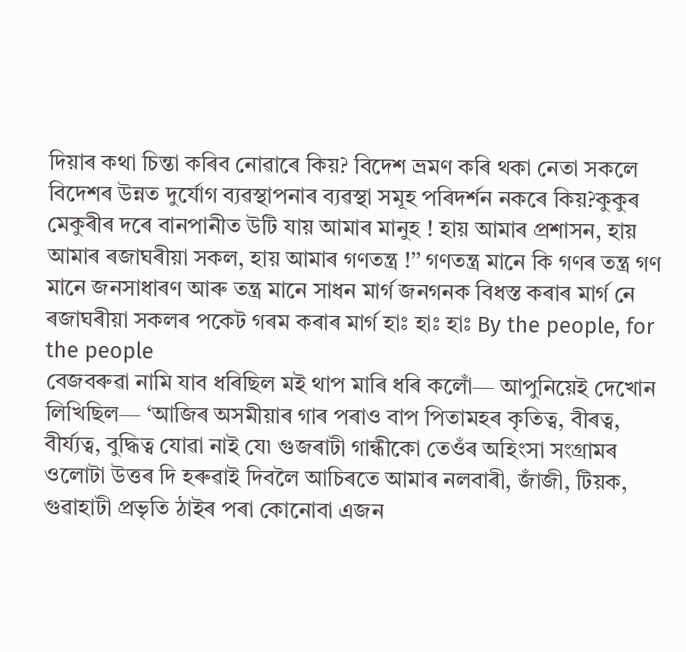দিয়াৰ কথা চিন্তা কৰিব নোৱাৰে কিয়? বিদেশ ভ্ৰমণ কৰি থকা নেতা সকলে বিদেশৰ উন্নত দুৰ্যোগ ব্যৱস্থাপনাৰ ব্যৱস্থা সমূহ পৰিদৰ্শন নকৰে কিয়?কুকুৰ মেকুৰীৰ দৰে বানপানীত উটি যায় আমাৰ মানুহ ! হায় আমাৰ প্ৰশাসন, হায় আমাৰ ৰজাঘৰীয়া সকল, হায় আমাৰ গণতন্ত্ৰ !’’ গণতন্ত্ৰ মানে কি গণৰ তন্ত্ৰ গণ মানে জনসাধাৰণ আৰু তন্ত্ৰ মানে সাধন মাৰ্গ জনগনক বিধস্ত কৰাৰ মাৰ্গ নে ৰজাঘৰীয়া সকলৰ পকেট গৰম কৰাৰ মাৰ্গ হাঃ হাঃ হাঃ By the people, for the people
বেজবৰুৱা নামি যাব ধৰিছিল মই থাপ মাৰি ধৰি কলোঁ— আপুনিয়েই দেখোন লিখিছিল— ‘আজিৰ অসমীয়াৰ গাৰ পৰাও বাপ পিতামহৰ কৃতিত্ব, বীৰত্ব, বীৰ্য্যত্ব, বুদ্ধিত্ব যোৱা নাই যে৷ গুজৰাটী গান্ধীকো তেওঁৰ অহিংসা সংগ্ৰামৰ ওলোটা উত্তৰ দি হৰুৱাই দিবলৈ আচিৰতে আমাৰ নলবাৰী, জাঁজী, টিয়ক, গুৱাহাটী প্ৰভৃতি ঠাইৰ পৰা কোনোবা এজন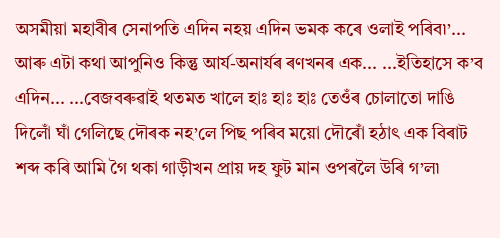অসমীয়া মহাবীৰ সেনাপতি এদিন নহয় এদিন ভমক কৰে ওলাই পৰিব৷’... আৰু এটা কথা আপুনিও কিন্তু আৰ্য-অনাৰ্যৰ ৰণখনৰ এক... ...ইতিহাসে ক’ব এদিন... ...বেজবৰুৱাই থতমত খালে হাঃ হাঃ হাঃ তেওঁৰ চোলাতো দাঙি দিলোঁ ঘাঁ গেলিছে দৌৰক নহ’লে পিছ পৰিব ময়ো দৌৰোঁ হঠাৎ এক বিৰাট শব্দ কৰি আমি গৈ থকা গাড়ীখন প্ৰায় দহ ফুট মান ওপৰলৈ উৰি গ’ল৷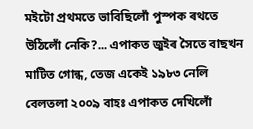মইটো প্ৰথমতে ভাবিছিলোঁ পুস্পক ৰথতে উঠিলোঁ নেকি?... এপাকত জুইৰ সৈতে বাছখন মাটিত গোন্ধ, তেজ একেই ১৯৮৩ নেলি বেলতলা ২০০৯ বাহঃ এপাকত দেখিলোঁ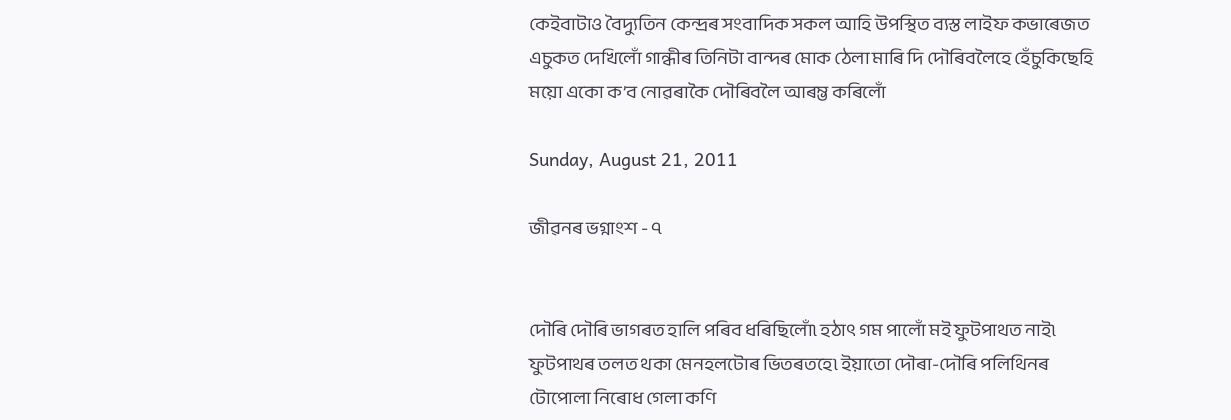কেইবাটাও বৈদ্যুতিন কেন্দ্ৰৰ সংবাদিক সকল আহি উপস্থিত ব্যস্ত লাইফ কভাৰেজত এচুকত দেখিলোঁ গান্ধীৰ তিনিটা বান্দৰ মোক ঠেলা মাৰি দি দৌৰিবলৈহে হেঁচুকিছেহি ময়ো একো ক’ব নোৱৰাকৈ দৌৰিবলৈ আৰম্ভ কৰিলোঁ

Sunday, August 21, 2011

জীৱনৰ ভগ্নাংশ - ৭


দৌৰি দৌৰি ভাগৰত হালি পৰিব ধৰিছিলোঁ৷ হঠাৎ গম পালোঁ মই ফুটপাথত নাই৷ ফুটপাথৰ তলত থকা মেনহলটোৰ ভিতৰতহে৷ ইয়াতো দৌৰা-দৌৰি পলিথিনৰ টোপোলা নিৰোধ গেলা কণি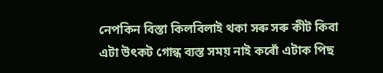নেপকিন বিস্তা কিলবিলাই থকা সৰু সৰু কীট কিবা এটা উৎকট গোন্ধ ব্যস্ত সময় নাই কৰোঁ এটাক পিছ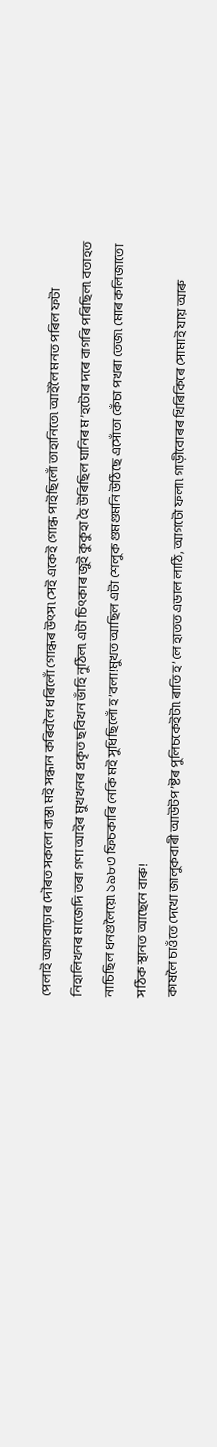পেলাই আগবাঢ়াৰ দৌৰত সকলো ব্যস্ত৷ মই সন্ধান কৰিবলৈ ধৰিলোঁ গোন্ধৰ উৎস৷ সেই একেই গোন্ধ পাইছিলোঁ তাহানিতে৷ আইলৈ মনত পৰিল ফটা নিহালিখনৰ মাজেদি তৰা গণা আইৰ মুখখনৰ প্ৰকৃত ছবিখন ভাঁহি নুঠিল৷ এটা চিৎকাৰ জুই কুকুহা হৈ উৰিছিল ঘানিৰ ম’হটোৰ দৰে বাগৰি পৰিছিল৷ বতাহত নাচিছিল ধনগুলৈয়ে৷ ১৯৮৩ ফিচকাৰি নেকি মই সুধিছিলোঁ হ’বলা!মুখত আছিল এটা শেলুক গুমগুমনি উঠিছে এসোঁতা কেঁচা পখৰা তেজ৷ মোৰ কলিজাতো সঠিক স্থানত আছেনে বাৰু!
কাষলৈ চাওঁতে দেখো জালুকবাৰী আউটপ’ষ্টৰ পুলিচকেইটা৷ ৰাতি হ’লে হাতত এডাল লাঠি, আগটো ফলা৷ গাড়ীবোৰৰ খিৰিকিৰে সোমাই যায় আৰু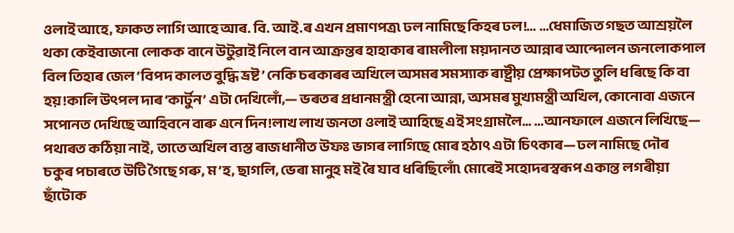ওলাই আহে, ফাকত লাগি আহে আৰ. বি. আই.ৰ এখন প্ৰমাণপত্ৰ৷ ঢল নামিছে কিহৰ ঢল!… …ধেমাজিত গছত আশ্ৰয়লৈ থকা কেইবাজনো লোকক বানে উটুৱাই নিলে বান আক্ৰন্তৰ হাহাকাৰ ৰামলীলা ময়দানত আন্নাৰ আন্দোলন জনলোকপাল বিল তিহাৰ জেল ‘বিপদ কালত বুদ্ধি ভ্ৰষ্ট’ নেকি চৰকাৰৰ অখিলে অসমৰ সমস্যাক ৰাষ্ট্ৰীয় প্ৰেক্ষাপটত তুলি ধৰিছে কি বা হয়!কালি উৎপল দাৰ ‘কাৰ্টুন’ এটা দেখিলোঁ,— ভৰতৰ প্ৰধানমন্ত্ৰী হেনো আন্না, অসমৰ মুখ্যমন্ত্ৰী অখিল, কোনোবা এজনে সপোনত দেখিছে আহিবনে বাৰু এনে দিন!লাখ লাখ জনতা ওলাই আহিছে এই সংগ্ৰামলৈ... …আনফালে এজনে লিখিছে— পথাৰত কঠিয়া নাই, তাতে অখিল ব্যস্ত ৰাজধানীত উফঃ ভাগৰ লাগিছে মোৰ হঠাৎ এটা চিৎকাৰ— ঢল নামিছে দৌৰ
চকুৰ পচাৰতে উটি গৈছে গৰু, ম’হ, ছাগলি, ভেৰা মানুহ মই ৰৈ যাব ধৰিছিলোঁ৷ মোৰেই সহোদৰস্বৰূপ একান্ত লগৰীয়া ছাঁটোক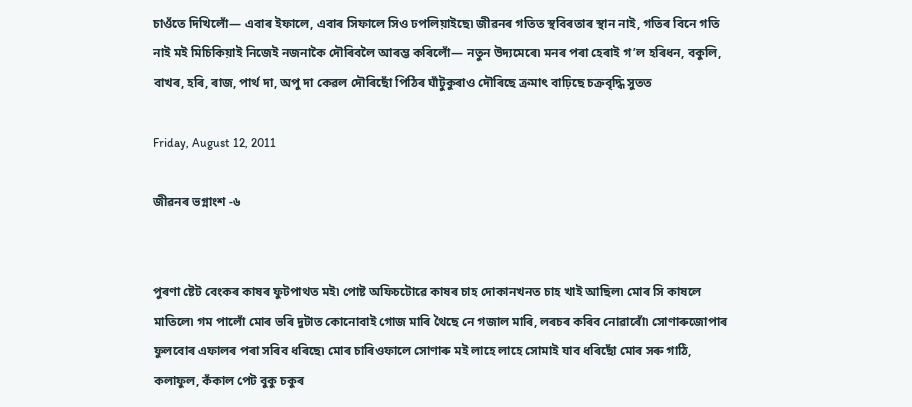চাওঁতে দিখিলোঁ— এবাৰ ইফালে, এবাৰ সিফালে সিও ঢপলিয়াইছে৷ জীৱনৰ গতিত স্থবিৰতাৰ স্থান নাই, গতিৰ বিনে গতি নাই মই মিচিকিয়াই নিজেই নজনাকৈ দৌৰিবলৈ আৰম্ভ কৰিলোঁ— নতুন উদ্যমেৰে৷ মনৰ পৰা হেৰাই গ’ল হৰিধন, বকুলি, বাখৰ, হৰি, ৰাজ, পাৰ্থ দা, অপু দা কেৱল দৌৰিছোঁ পিঠিৰ ঘাঁটুকুৰাও দৌৰিছে ক্ৰমাৎ বাঢ়িছে চক্ৰবৃদ্ধি সুতত

Friday, August 12, 2011

জীৱনৰ ভগ্নাংশ -৬


পুৰণা ষ্টেট বেংকৰ কাষৰ ফুটপাথত মই৷ পোষ্ট অফিচটোৱে কাষৰ চাহ দোকানখনত চাহ খাই আছিল৷ মোৰ সি কাষলে মাতিলে৷ গম পালোঁ মোৰ ভৰি দুটাত কোনোবাই গোজ মাৰি থৈছে নে গজাল মাৰি, লৰচৰ কৰিব নোৱাৰোঁ৷ সোণাৰুজোপাৰ ফুলবোৰ এফালৰ পৰা সৰিব ধৰিছে৷ মোৰ চাৰিওফালে সোণাৰু মই লাহে লাহে সোমাই যাব ধৰিছোঁ মোৰ সৰু গাঠি, কলাফুল, কঁকাল পেট বুকু চকুৰ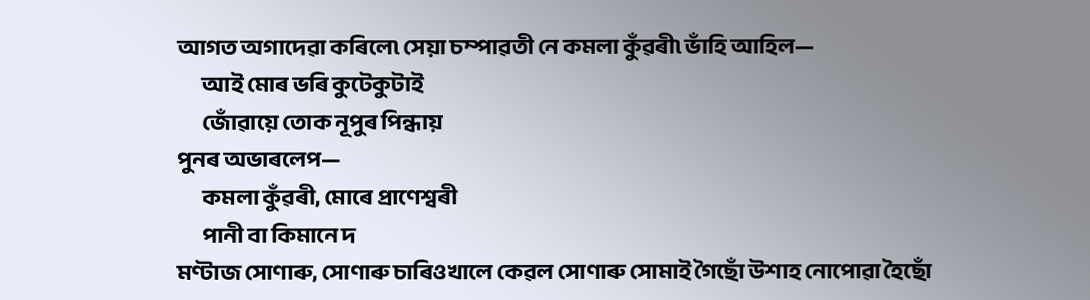আগত অগাদেৱা কৰিলে৷ সেয়া চম্পাৱতী নে কমলা কুঁৱৰী৷ ভাঁহি আহিল—
       আই মোৰ ভৰি কুটেকুটাই
       জোঁৱায়ে তোক নূপুৰ পিন্ধায়
পুনৰ অভাৰলেপ—
       কমলা কুঁৱৰী, মোৰে প্ৰাণেশ্বৰী
       পানী বা কিমানে দ
মণ্টাজ সোণাৰু, সোণাৰু চাৰিওখালে কেৱল সোণাৰু সোমাই গৈছোঁ উশাহ নোপোৱা হৈছোঁ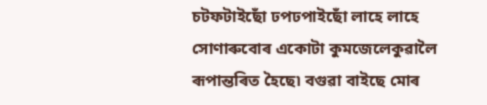চটফটাইছোঁ ঢপঢপাইছোঁ লাহে লাহে সোণাৰুবোৰ একোটা কুমজেলেকুৱালৈ ৰূপান্তৰিত হৈছে৷ বগুৱা বাইছে মোৰ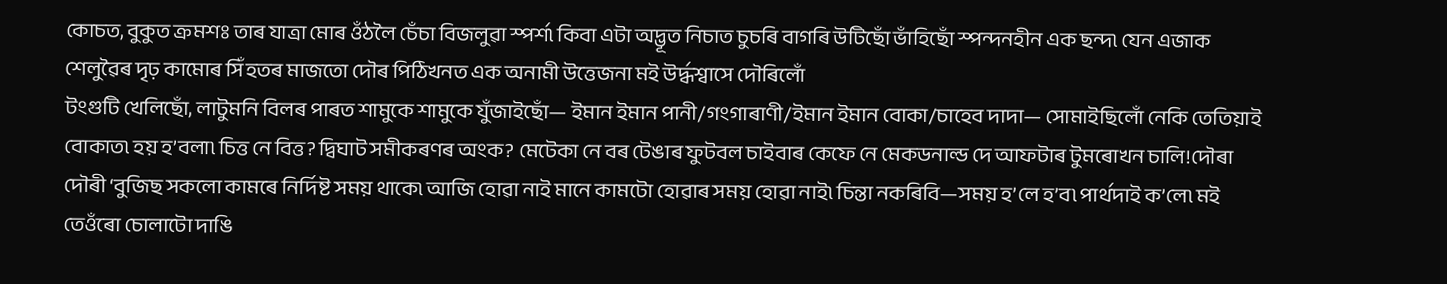কোচত, বুকুত ক্ৰমশঃ তাৰ যাত্ৰা মোৰ ওঁঠলৈ চেঁচা বিজলুৱা স্পৰ্শ৷ কিবা এটা অদ্ভূত নিচাত চুচৰি বাগৰি উটিছোঁ ভাঁহিছোঁ স্পন্দনহীন এক ছন্দ৷ যেন এজাক শেলুৱৈৰ দৃঢ় কামোৰ সিঁহতৰ মাজতো দৌৰ পিঠিখনত এক অনামী উত্তেজনা মই উৰ্দ্ধশ্বাসে দৌৰিলোঁ
টংগুটি খেলিছোঁ, লাটুমনি বিলৰ পাৰত শামুকে শামুকে যুঁজাইছোঁ— ইমান ইমান পানী/গংগাৰাণী/ইমান ইমান বোকা/চাহেব দাদা— সোমাইছিলোঁ নেকি তেতিয়াই বোকাত৷ হয় হ’বলা৷ চিত্ত নে বিত্ত? দ্বিঘাট সমীকৰণৰ অংক? মেটেকা নে বৰ টেঙাৰ ফুটবল চাইবাৰ কেফে নে মেকডনাল্ড দে আফটাৰ টুমৰোখন চালি!দৌৰা দৌৰী ‘বুজিছ সকলো কামৰে নিৰ্দিষ্ট সময় থাকে৷ আজি হোৱা নাই মানে কামটো হোৱাৰ সময় হোৱা নাই৷ চিন্তা নকৰিবি—সময় হ’লে হ’ব৷ পাৰ্থদাই ক’লে৷ মই তেওঁৰো চোলাটো দাঙি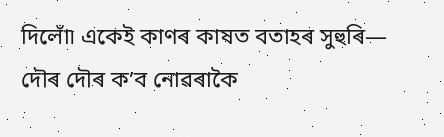দিলোঁ৷ একেই কাণৰ কাষত বতাহৰ সুহুৰি— দৌৰ দৌৰ ক’ব নোৱৰাকৈ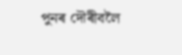পুনৰ দৌৰীবলৈ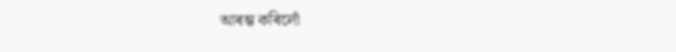আৰম্ভ কৰিলোঁ